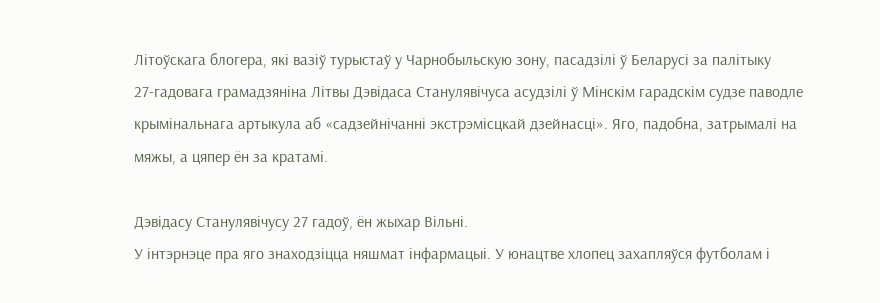Літоўскага блогера, які вазіў турыстаў у Чарнобыльскую зону, пасадзілі ў Беларусі за палітыку
27‑гадовага грамадзяніна Літвы Дэвідаса Станулявічуса асудзілі ў Мінскім гарадскім судзе паводле крымінальнага артыкула аб «садзейнічанні экстрэмісцкай дзейнасці». Яго, падобна, затрымалі на мяжы, а цяпер ён за кратамі.

Дэвідасу Станулявічусу 27 гадоў, ён жыхар Вільні.
У інтэрнэце пра яго знаходзіцца няшмат інфармацыі. У юнацтве хлопец захапляўся футболам і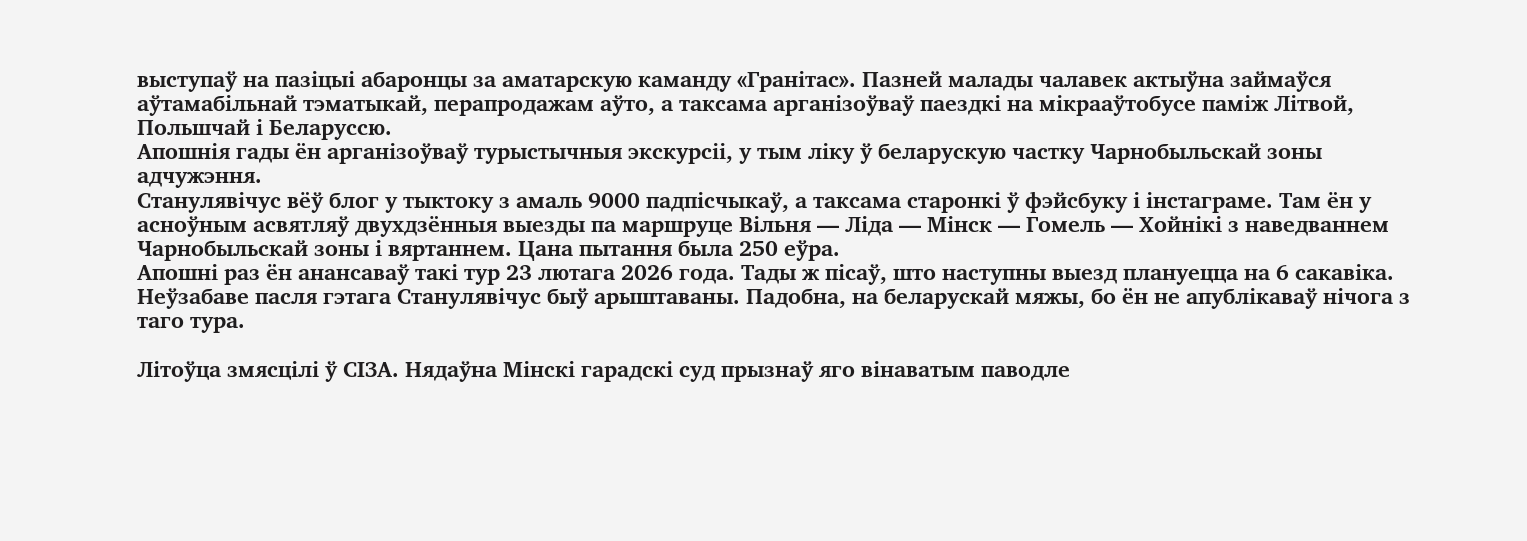выступаў на пазіцыі абаронцы за аматарскую каманду «Гранітас». Пазней малады чалавек актыўна займаўся аўтамабільнай тэматыкай, перапродажам аўто, а таксама арганізоўваў паездкі на мікрааўтобусе паміж Літвой, Польшчай і Беларуссю.
Апошнія гады ён арганізоўваў турыстычныя экскурсіі, у тым ліку ў беларускую частку Чарнобыльскай зоны адчужэння.
Станулявічус вёў блог у тыктоку з амаль 9000 падпісчыкаў, а таксама старонкі ў фэйсбуку і інстаграме. Там ён у асноўным асвятляў двухдзённыя выезды па маршруце Вільня — Ліда — Мінск — Гомель — Хойнікі з наведваннем Чарнобыльскай зоны і вяртаннем. Цана пытання была 250 еўра.
Апошні раз ён анансаваў такі тур 23 лютага 2026 года. Тады ж пісаў, што наступны выезд плануецца на 6 сакавіка. Неўзабаве пасля гэтага Станулявічус быў арыштаваны. Падобна, на беларускай мяжы, бо ён не апублікаваў нічога з таго тура.

Літоўца змясцілі ў СІЗА. Нядаўна Мінскі гарадскі суд прызнаў яго вінаватым паводле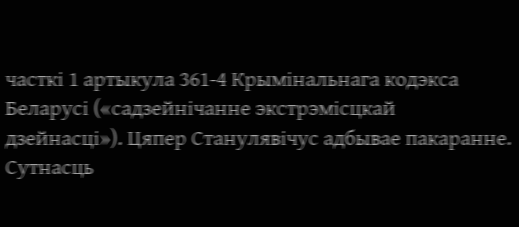часткі 1 артыкула 361‑4 Крымінальнага кодэкса Беларусі («садзейнічанне экстрэмісцкай дзейнасці»). Цяпер Станулявічус адбывае пакаранне.
Сутнасць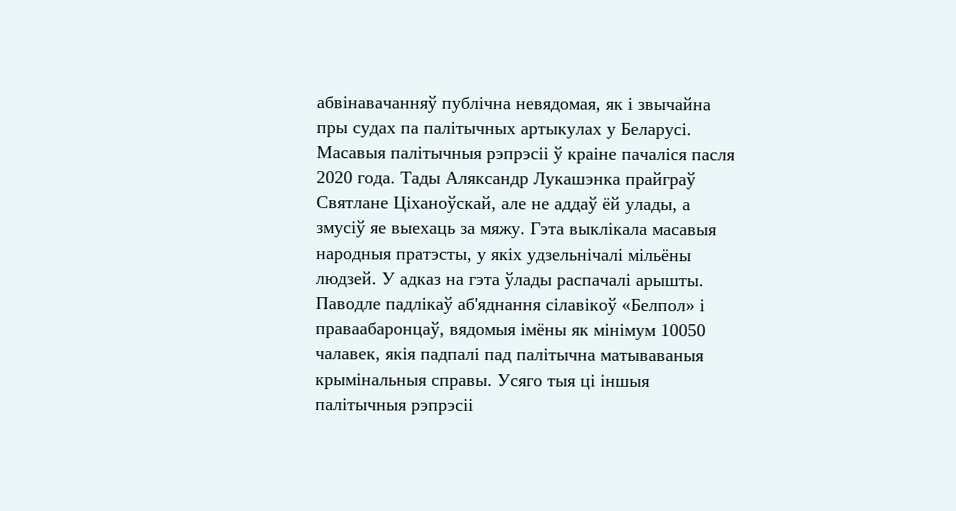абвінавачанняў публічна невядомая, як і звычайна пры судах па палітычных артыкулах у Беларусі.
Масавыя палітычныя рэпрэсіі ў краіне пачаліся пасля 2020 года. Тады Аляксандр Лукашэнка прайграў Святлане Ціханоўскай, але не аддаў ёй улады, а змусіў яе выехаць за мяжу. Гэта выклікала масавыя народныя пратэсты, у якіх удзельнічалі мільёны людзей. У адказ на гэта ўлады распачалі арышты.
Паводле падлікаў аб'яднання сілавікоў «Белпол» і праваабаронцаў, вядомыя імёны як мінімум 10050 чалавек, якія падпалі пад палітычна матываваныя крымінальныя справы. Усяго тыя ці іншыя палітычныя рэпрэсіі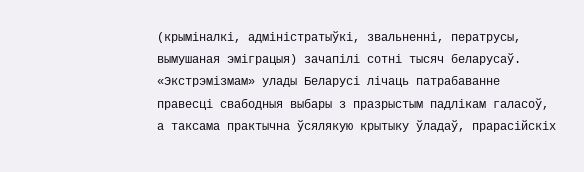(крыміналкі, адміністратыўкі, звальненні, ператрусы, вымушаная эміграцыя) зачапілі сотні тысяч беларусаў.
«Экстрэмізмам» улады Беларусі лічаць патрабаванне правесці свабодныя выбары з празрыстым падлікам галасоў, а таксама практычна ўсялякую крытыку ўладаў, прарасійскіх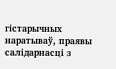гістарычных наратываў, праявы салідарнасці з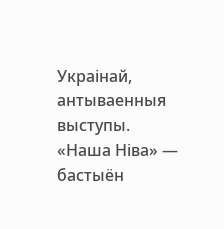Украінай, антываенныя выступы.
«Наша Нiва» — бастыён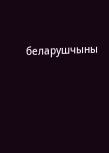беларушчыны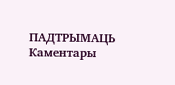ПАДТРЫМАЦЬ
Каментары